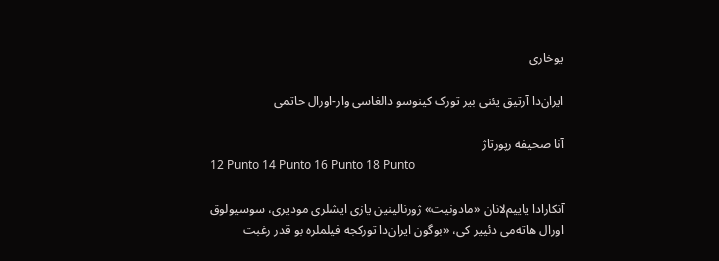یوخاری

ایران‌دا آرتیق یئنی بیر تورک کینوسو دالغاسی وار-اورال حاتمی

آنا صحیفه رپورتاژ
12 Punto 14 Punto 16 Punto 18 Punto

آنکارادا یاییم‌لانان «مادونیت» ژورنالینین یازی ایشلری مودیری، سوسیولوق اورال هاته‌می دئییر کی، «بوگون ایران‌دا تورکجه فیلملره بو قدر رغبت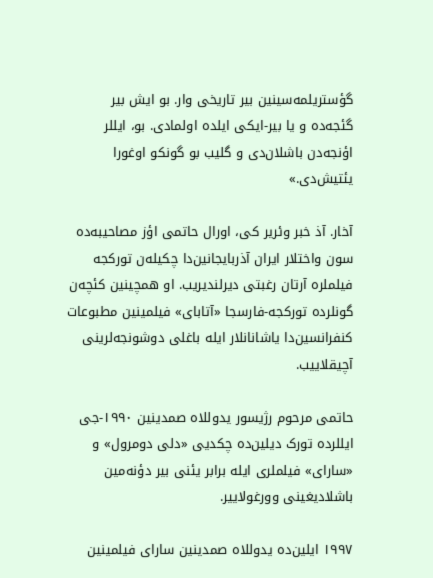گؤستریلمه‌سینین بیر تاریخی وار. بو ایش بیر گئجه‌ده و یا بیر-ایکی ایلده اولمادی. بو، ایللر اؤنجه‌دن باشلان‌دی و گلیب بو گونکو اوغورا یئتیش‌دی.»

آخار. آذ خبر وئریر کی، اورال حاتمی اؤز مصاحیبه‌ده سون واختلار ایران آذربایجانین‌دا چکیله‌ن تورکجه فیلملره آرتان رغبتی دیرلندیریب. او همچینین کئچه‌ن گونلرده تورکجه-فارسجا «آتابای» فیلمینین مطبوعات کنفرانسین‌دا یاشانانلار ایله باغلی دوشونجه‌لرینی آچیقلاییب.

حاتمی مرحوم رژیسور یدوللاه صمدینین ۱۹۹۰-جی ایللرده تورک دیلین‌ده چکدیی «دلی دومرول» و «سارای» فیلملری ایله برابر یئنی بیر دؤنه‌مین باشلادیغینی وورغولاییر.

۱۹۹۷ ایلین‌ده یدوللاه صمدینین سارای فیلمینین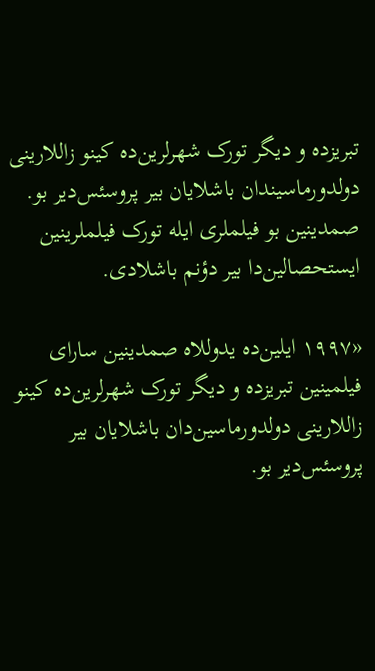تبریزده و دیگر تورک شهرلرین‌ده کینو زاللارینی دولدورماسیندان باشلایان بیر پروسئس‌دیر بو. صمدینین بو فیلملری ایله تورک فیلملرینین ایستحصالین‌دا بیر دؤنم باشلادی.

«۱۹۹۷ ایلین‌ده یدوللاه صمدینین سارای فیلمینین تبریزده و دیگر تورک شهرلرین‌ده کینو زاللارینی دولدورماسین‌دان باشلایان بیر پروسئس‌دیر بو.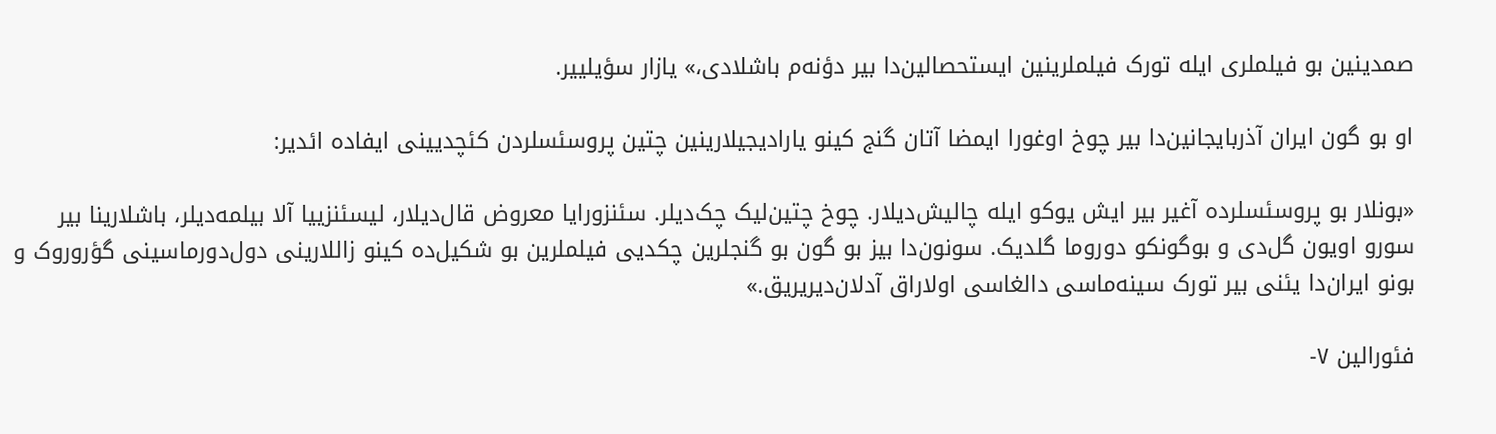صمدینین بو فیلملری ایله تورک فیلملرینین ایستحصالین‌دا بیر دؤنه‌م باشلادی،» یازار سؤیلییر.

او بو گون ایران آذربایجانین‌دا بیر چوخ اوغورا ایمضا آتان گنج کینو یارادیجیلارینین چتین پروسئسلردن کئچدیینی ایفاده ائدیر:

«بونلار بو پروسئسلرده آغیر بیر ایش یوکو ایله چالیش‌دیلار. چوخ چتین‌لیک چک‌دیلر. سئنزورایا معروض قال‌دیلار، لیسئنزییا آلا بیلمه‌دیلر، باشلارینا بیر سورو اویون گل‌دی و بوگونکو دوروما گلدیک. سونون‌دا بیز بو گون بو گنجلرین چکدیی فیلملرین بو شکیل‌ده کینو زاللارینی دول‌دورماسینی گؤروروک و بونو ایران‌دا یئنی بیر تورک سینه‌ماسی دالغاسی اولاراق آدلان‌دیریریق.»

فئورالین ۷-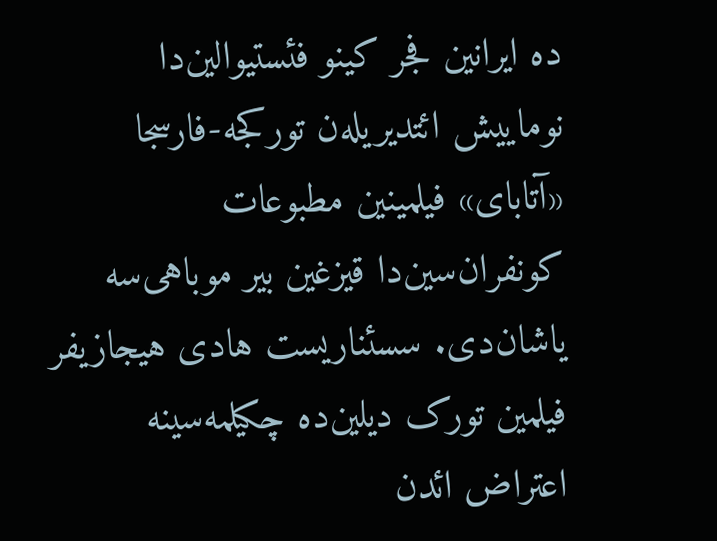ده ایرانین فجر کینو فئستیوالین‌دا نوماییش ائتدیریله‌ن تورکجه-فارسجا «آتابای» فیلمینین مطبوعات کونفران‌سین‌دا قیزغین بیر موباهی‌سه یاشان‌دی. سسئناریست هادی هیجازیفر فیلمین تورک دیلین‌ده چکیلمه‌سینه اعتراض ائد‌ن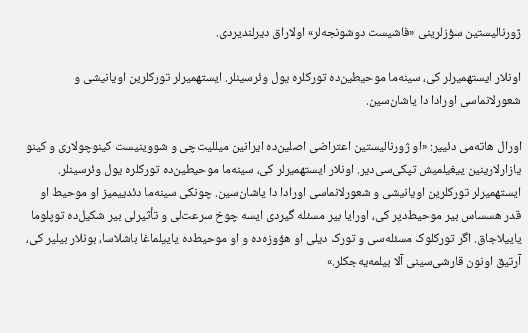ژورنالیستین سؤزلرینی «فاشیست دوشونجه‌لر» اولاراق دیرلندیردی.

اونلار ایستهمیرلر کی، سینه‌ما موحیطین‌ده تورکلره یول وئرسینلر. ایستهمیرلر تورکلرین اویانیشی و شعورلانماسی اورادا دا یاشان‌سین.

اورال هاته‌می دئییر: «او ژورنالیستین اعتراضی اصلین‌ده ایرانین میللیت‌چی و شووینیست کینوچولاری و کینو یازارلارینین ییغیلمیش تپکی‌سی‌دیر. اونلار ایستهمیرلر کی، سینه‌ما موحیطین‌ده تورکلره یول وئرسینلر. ایستهمیرلر تورکلرین اویانیشی و شعورلانماسی اورادا دا یاشان‌سین. چونکی سینه‌ما دئدییمیز او موحیط او قدر هسساس بیر موحیط‌دیر کی، اورایا بیر مسئله گیردی ایسه چوخ سرعت‌لی و تأثیرلی بیر شکیل‌ده توپلوما یاییلاجاق. اگر تورکلوک مسئله‌سی و تورک دیلی او هؤوزه‌ده و او موحیط‌ده یاییلماغا باشلاسا، بونلار بیلیر کی، آرتیق اونون قارشی‌سینی آلا بیلمه‌یه‌جکلر.»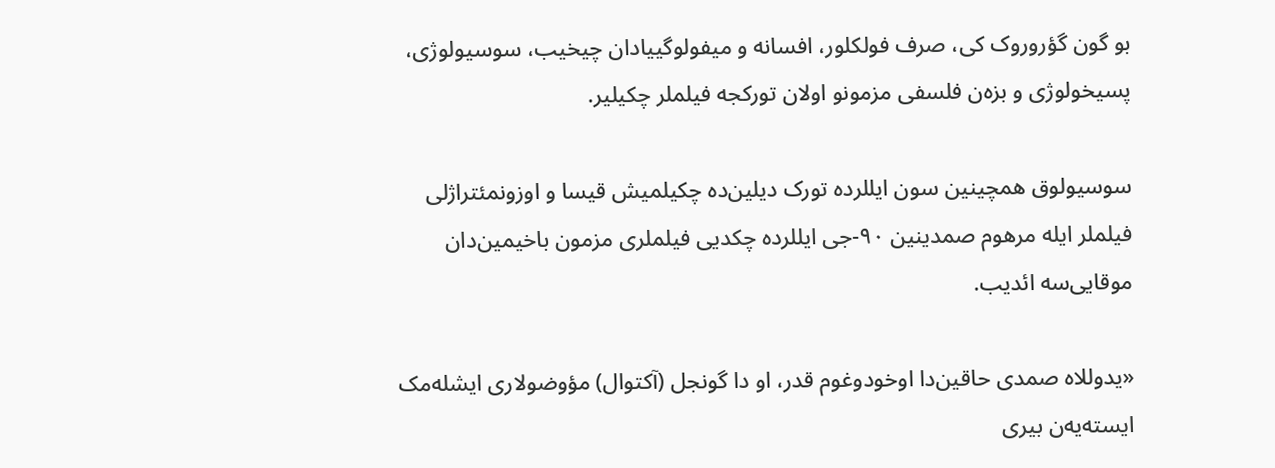بو گون گؤروروک کی، صرف فولکلور، افسانه و میفولوگییادان چیخیب، سوسیولوژی، پسیخولوژی و بزه‌ن فلسفی مزمونو اولان تورکجه فیلملر چکیلیر.

سوسیولوق همچینین سون ایللرده تورک دیلین‌ده چکیلمیش قیسا و اوزونمئتراژلی فیلملر ایله مرهوم صمدینین ۹۰-جی ایللرده چکدیی فیلملری مزمون باخیمین‌دان موقایی‌سه ائدیب.

«یدوللاه صمدی حاقین‌دا اوخودوغوم قدر، او دا گونجل (آکتوال) مؤوضولاری ایشله‌مک ایسته‌یه‌ن بیری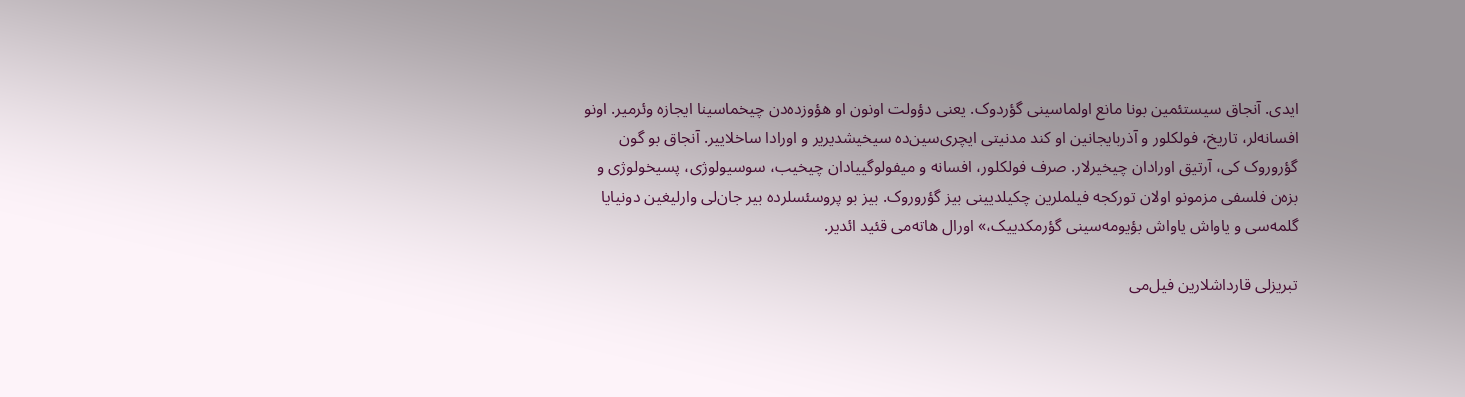ایدی. آنجاق سیستئمین بونا مانع اولماسینی گؤردوک. یعنی دؤولت اونون او هؤوزده‌دن چیخماسینا ایجازه وئرمیر. اونو افسانه‌لر، تاریخ، فولکلور و آذربایجانین او کند مدنیتی ایچری‌سین‌ده سیخیشدیریر و اورادا ساخلاییر. آنجاق بو گون گؤروروک کی، آرتیق اورادان چیخیرلار. صرف فولکلور، افسانه و میفولوگییادان چیخیب، سوسیولوژی، پسیخولوژی و بزه‌ن فلسفی مزمونو اولان تورکجه فیلملرین چکیلدیینی بیز گؤروروک. بیز بو پروسئسلرده بیر جان‌لی وارلیغین دونیایا گلمه‌سی و یاواش یاواش بؤیومه‌سینی گؤرمکدییک،» اورال هاته‌می قئید ائدیر.

تبریزلی قارداشلارین فیل‌می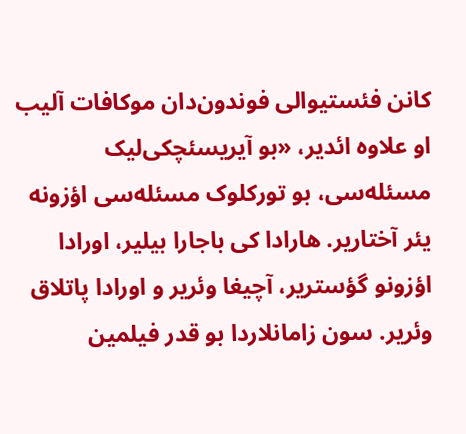کانن فئستیوالی فوندون‌دان موکافات آلیب
او علاوه ائدیر، «بو آیریسئچکی‌لیک مسئله‌سی، بو تورکلوک مسئله‌سی اؤزونه یئر آختاریر. هارادا کی باجارا بیلیر، اورادا اؤزونو گؤستریر، آچیغا وئریر و اورادا پاتلاق وئریر. سون زامانلاردا بو قدر فیلمین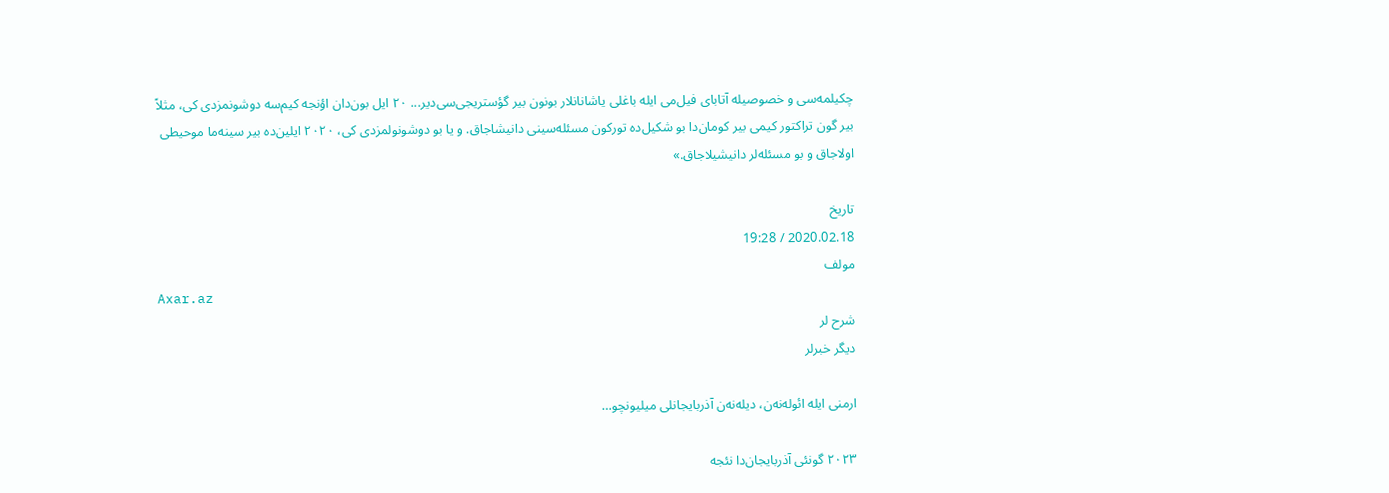چکیلمه‌سی و خصوصیله آتابای فیل‌می ایله باغلی یاشانانلار بونون بیر گؤستریجی‌سی‌دیر... ۲۰ ایل بون‌دان اؤنجه کیم‌سه دوشونمزدی کی، مثلاً بیر گون تراکتور کیمی بیر کومان‌دا بو شکیل‌ده تورکون مسئله‌سینی دانیشاجاق. و یا بو دوشونولمزدی کی، ۲۰۲۰ ایلین‌ده بیر سینه‌ما موحیطی اولاجاق و بو مسئله‌لر دانیشیلاجاق.»

تاریخ
2020.02.18 / 19:28
مولف
Axar.az
شرح لر
دیگر خبرلر

ارمنی ایله ائوله‌نه‌ن، دیله‌نه‌ن آذربایجانلی میلیونچو…

۲۰۲۳ گونئی آذربایجان‌دا نئجه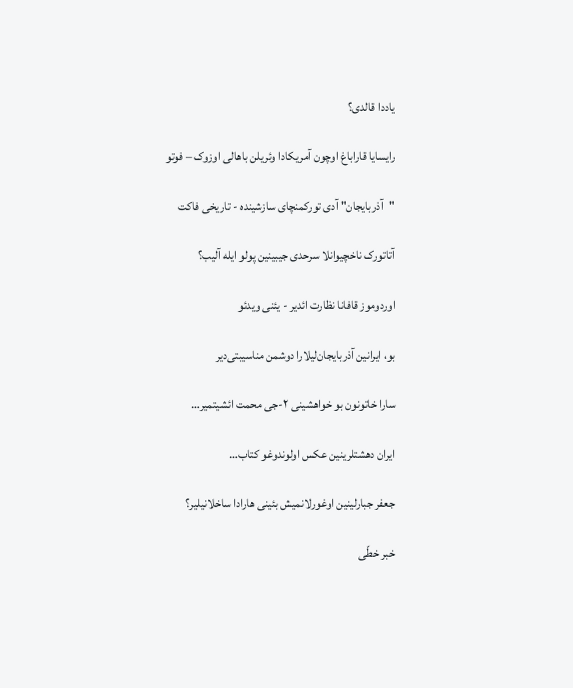یاددا قالدی؟

رایسایا قاراباغ اوچون آمریکادا وئریلن باهالی اوزوک – فوتو

"آذربایجان" آدی تورکمنچای سازشینده - تاریخی فاکت

آتاتورک ناخچیوانلا سرحدی جیبینین پولو ایله آلیب؟

اوردوموز قافانا نظارت ائدیر - یئنی ویدئو

بو، ایرانین آذربایجان‌لیلارا دوشمن مناسیبتی‌دیر

سارا خاتونون بو خواهشینی ۲-جی محمت ائشیتمیر…

ایران دهشتلرینین عکس اولوندوغو کتاب…

جعفر جبارلینین اوغورلانمیش بئینی هارادا ساخلانیلیر؟

خبر خطّی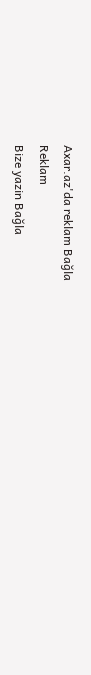Axar.az'da reklam Bağla
Reklam
Bize yazin Bağla